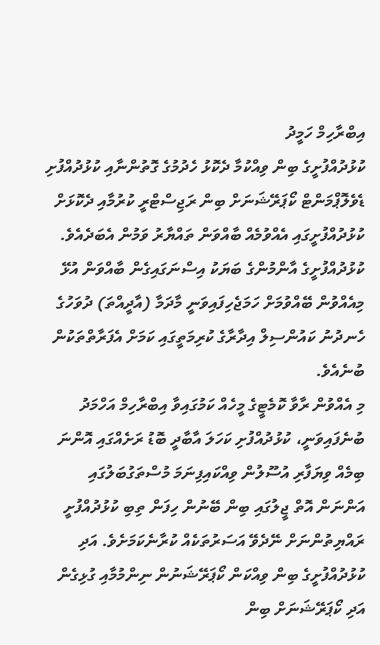އިބްރާހިމް ހަމީދު
ކުޅުދުއްފުށީގެ ބިން ވިއްކުމާ ދެކޮޅު ހެދުމުގެ ގޮތުންނާއި ކުޅުދުއްފުށި ޑެވެލޮޕްމަންޓް ކޯޕަރޭޝަނަށް ބިން ރަޖިސްޓްރީ ކުރުމާއި ދެކޮޅަށް ކުޅުދުއްފުށީގައި އެއްވުމެއް ބާއްވަން ތައްޔާރު ވަމުން އެބަދެއެވެ.
ކުޅުދުއްފުށީގެ އާންމުންގެ ބަޔަކު އިސްނަގައިގެން ބާއްވަން އުޅޭ މިއެއްވުން ބޭއްވުމަށް ހަމަޖެހިފައިވަނީ މާދަމާ (އާދީއްތަ) ދުވަހުގެ ހެނދުނު ކައުންސިލް އިދާރާގެ ކުރިމަތީގައި ކަމަށް އެފަރާތްތަކުން ބުނެއެވެ.
މި އެއްވުން ރާވާ ކޮމެޓީގެ މީހެއް ކަމުގައިވާ އިބްރާހިމް އަހްމަދު ބުނެފައިވަނީ، ކުޅުދުއްފުށި ކަހަލަ އާބާދީ ބޮޑު ރަށެއްގައި އޮންނަ ބިމެއް ވިޔަފާރި އުސޫލުން ވިއްކައިފިނަމަ މުސްތަގުބަލުގައި އަންނަން އޮތް ޖީލުގައި ބިން ބޭނުން ހިފަން ތިބި ކުޅުދުއްފުށީ ރައްޔިތުންނަށް ނޭދެވޭ އަސަރުތަކެއް ކުރާނެކަމަށެވެ. އަދި ކުޅުދުއްފުށީގެ ބިން ވިއްކަން ކޯޕަރޭޝަނުން ނިންމުމާއި ގުޅިގެން އަދި ކޯޕަރޭޝަނަށް ބިން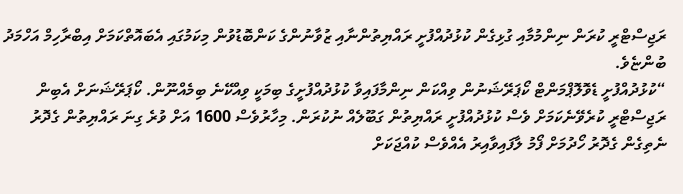ރަޖިސްޓްރީ ކުރަން ނިންމުމާއި ގުޅިގެން ކުޅުދުއްފުށީ ރައްޔިތުންނާއި ޒުވާނުންގެ ކަންބޮޑުވުން މިކަމުގައި އެބައޮތްކަމަށް އިބްރާހިމް އަހްމަދު ބުންޏެވެ.
“ކުޅުދުއްފުށީ ޑެވޮލޮޕްމަންޓް ކޯޕަރޭޝަނުން ވިއްކަން ނިންމާފައިވާ ކުޅުދުއްފުށީގެ ބިމަކީ ވިއްކޭނެ ބިމެއްނޫން. ކޯޕަރޭޝަނަށް އެބިން ރަޖިސްޓްރީ ކުރެވޭނެކަމަށް ވެސް ކުޅުދުއްފުށީ ރައްޔިތުން ގަބޫލެއް ނުކުރަން. މިހާރުވެސް 1600 އަށް ވުރެ ގިނަ ރައްޔިތުން ގެދޮރު ނެތިގެން ގެދޮރު ހޯދުމަށް ފޯމު ލާފައިވާއިރު އެއްވެސް ކުއްޖަކަށް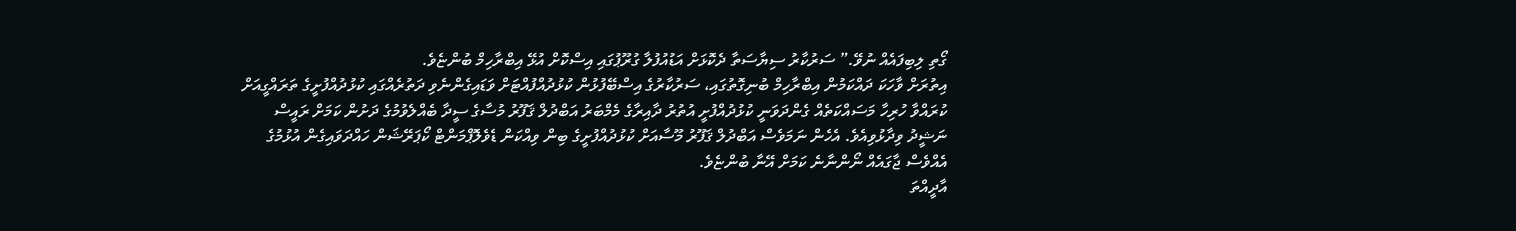ގޯތި ލިބިފައެއް ނުވޭ.” ސަރުކާރު ސިޔާސަތާ ދެކޮޅަށް އަޑުއުފުލާ ގުރޫޕުގައި އިސްކޮށް އުޅޭ އިބްރާހިމް ބުންޏެވެ.
އިތުރަށް ވާހަކަ ދައްކަމުން އިބްރާހިމް ބުނިގޮތުގައި، ސަރުކާރުގެ އިސްބޭފުޅުން ކުޅުދުއްފުއްޓަށް ވަޑައިގެންނެވި ދަތުރެއްގައި ކުޅުދުއްފުށީގެ ތަރައްގީއަށް ކުރައްވާ ހުރިހާ މަސައްކަތެއް ގެންދަވަނީ ކުޅުދުއްފުށީ އުތުރު ދާއިރާގެ މެމްބަރު އަބްދުލް ޤަފޫރު މުސާގެ ސީދާ ބެއްލެވުމުގެ ދަށުން ކަމަށް ރައީސް ނަޝީދު ވިދާޅުވިއެވެ. އެހެން ނަމަވެސް އަބްދުލް ޤަފޫރު މޫސާއަށް ކުޅުދުއްފުށީގެ ބިން ވިއްކަން ޑެވެލޮޕްމަންޓް ކޯޕަރޭޝަން ހައްދަވައިގެން އުޅުމުގެ އެއްވެސް ޖާގައެއް ނޯންނާނެ ކަމަށް އޭނާ ބުންޏެވެ.
އާދީއްތަ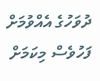ދުވަހުގެ އެއްވުމަށް ފަހުވެސް މިކަމަށް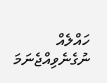ހައްލެއް ނުގެނެވިއްޖެނަމަ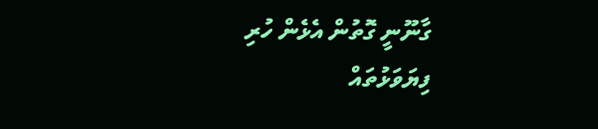ގާނޫނީ ގޮތުން އެޅެން ހުރި ފިޔަވަޅުތައް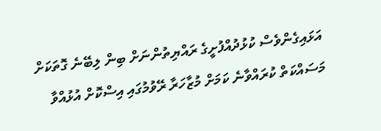އަޅައިގެންވެސް ކުޅުދުއްފުށީގެ ރައްޔިތުންނަށް ބިން ލިބޭނެ ގޮތަކަށް މަސައްކަތް ކުރައްވާނެ ކަމަށް މުޒާހަރާ ރޭވުމުގައި އިސްކޮށް އުޅުއްވާ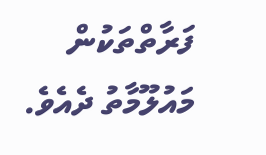ފަރާތްތަކުން މައުލޫމާތު ދެއެވެ.